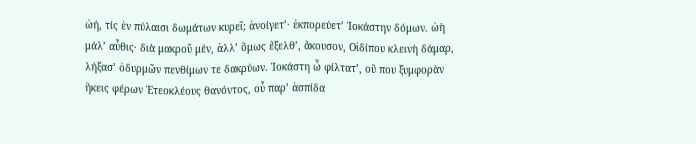ὠή, τίς ἐν πύλαισι δωμάτων κυρεῖ; ἀνοίγετʼ· ἐκπορεύετʼ Ἰοκάστην δόμων. ὠὴ μάλʼ αὖθις· διὰ μακροῦ μέν, ἀλλʼ ὅμως ἔξελθʼ, ἄκουσον, Οἰδίπου κλεινὴ δάμαρ, λήξασʼ ὀδυρμῶν πενθίμων τε δακρύων. Ἰοκάστη ὦ φίλτατʼ, οὔ που ξυμφορὰν ἥκεις φέρων Ἐτεοκλέους θανόντος, οὗ παρʼ ἀσπίδα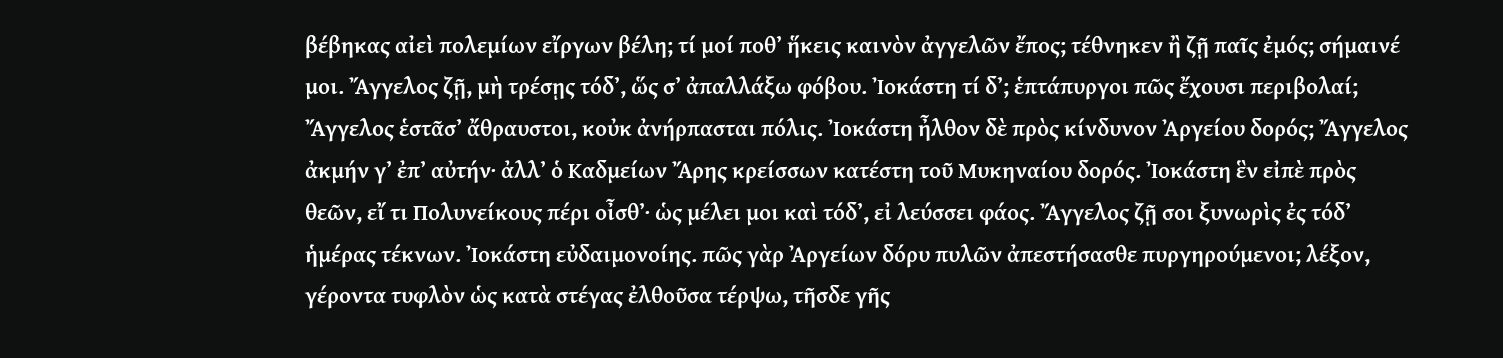βέβηκας αἰεὶ πολεμίων εἴργων βέλη; τί μοί ποθʼ ἥκεις καινὸν ἀγγελῶν ἔπος; τέθνηκεν ἢ ζῇ παῖς ἐμός; σήμαινέ μοι. Ἄγγελος ζῇ, μὴ τρέσῃς τόδʼ, ὥς σʼ ἀπαλλάξω φόβου. Ἰοκάστη τί δʼ; ἑπτάπυργοι πῶς ἔχουσι περιβολαί; Ἄγγελος ἑστᾶσʼ ἄθραυστοι, κοὐκ ἀνήρπασται πόλις. Ἰοκάστη ἦλθον δὲ πρὸς κίνδυνον Ἀργείου δορός; Ἄγγελος ἀκμήν γʼ ἐπʼ αὐτήν· ἀλλʼ ὁ Καδμείων Ἄρης κρείσσων κατέστη τοῦ Μυκηναίου δορός. Ἰοκάστη ἓν εἰπὲ πρὸς θεῶν, εἴ τι Πολυνείκους πέρι οἶσθʼ· ὡς μέλει μοι καὶ τόδʼ, εἰ λεύσσει φάος. Ἄγγελος ζῇ σοι ξυνωρὶς ἐς τόδʼ ἡμέρας τέκνων. Ἰοκάστη εὐδαιμονοίης. πῶς γὰρ Ἀργείων δόρυ πυλῶν ἀπεστήσασθε πυργηρούμενοι; λέξον, γέροντα τυφλὸν ὡς κατὰ στέγας ἐλθοῦσα τέρψω, τῆσδε γῆς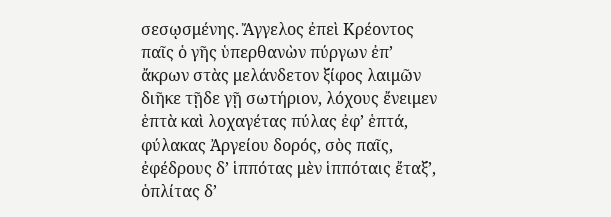σεσῳσμένης. Ἄγγελος ἐπεὶ Κρέοντος παῖς ὁ γῆς ὑπερθανὼν πύργων ἐπʼ ἄκρων στὰς μελάνδετον ξίφος λαιμῶν διῆκε τῇδε γῇ σωτήριον, λόχους ἔνειμεν ἑπτὰ καὶ λοχαγέτας πύλας ἐφʼ ἑπτά, φύλακας Ἀργείου δορός, σὸς παῖς, ἐφέδρους δʼ ἱππότας μὲν ἱππόταις ἔταξʼ, ὁπλίτας δʼ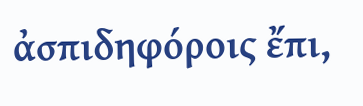ἀσπιδηφόροις ἔπι,